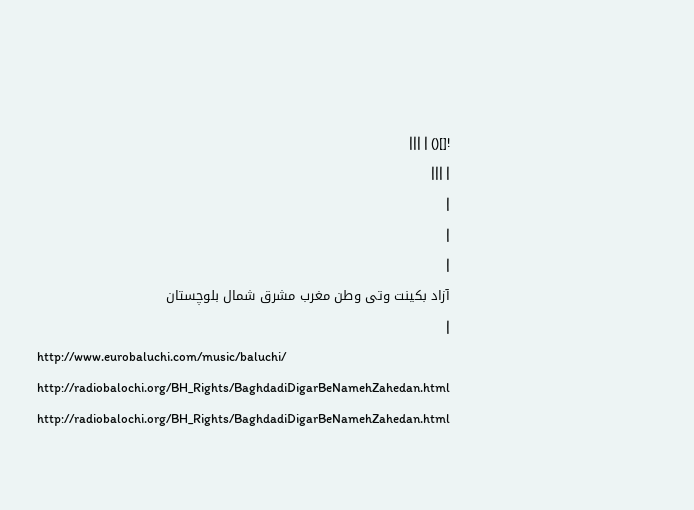![]() | |||
| |||
|
|
|
آزاد بکینت وتی وطن مغرب مشرق شمال بلوچستان
|
http://www.eurobaluchi.com/music/baluchi/
http://radiobalochi.org/BH_Rights/BaghdadiDigarBeNamehZahedan.html
http://radiobalochi.org/BH_Rights/BaghdadiDigarBeNamehZahedan.html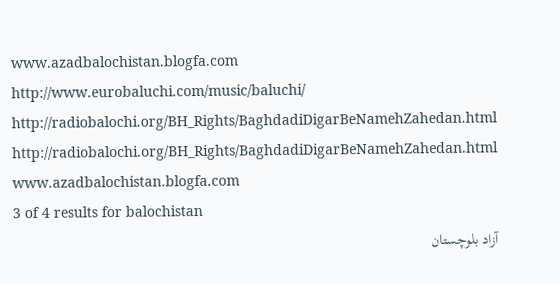www.azadbalochistan.blogfa.com
http://www.eurobaluchi.com/music/baluchi/
http://radiobalochi.org/BH_Rights/BaghdadiDigarBeNamehZahedan.html
http://radiobalochi.org/BH_Rights/BaghdadiDigarBeNamehZahedan.html
www.azadbalochistan.blogfa.com
3 of 4 results for balochistan
آزاد بلوچستان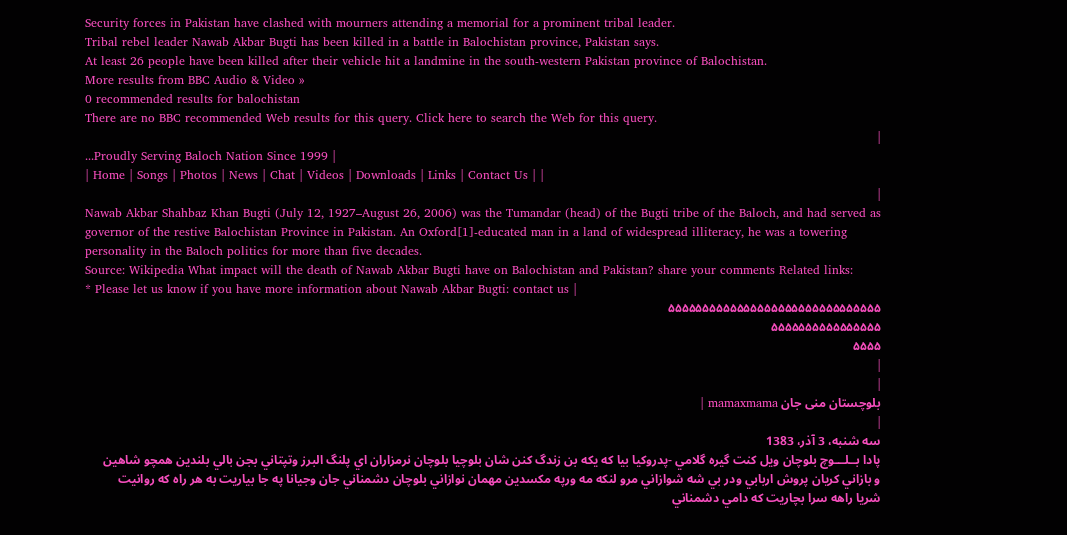Security forces in Pakistan have clashed with mourners attending a memorial for a prominent tribal leader.
Tribal rebel leader Nawab Akbar Bugti has been killed in a battle in Balochistan province, Pakistan says.
At least 26 people have been killed after their vehicle hit a landmine in the south-western Pakistan province of Balochistan.
More results from BBC Audio & Video »
0 recommended results for balochistan
There are no BBC recommended Web results for this query. Click here to search the Web for this query.
|
...Proudly Serving Baloch Nation Since 1999 |
| Home | Songs | Photos | News | Chat | Videos | Downloads | Links | Contact Us | |
|
Nawab Akbar Shahbaz Khan Bugti (July 12, 1927–August 26, 2006) was the Tumandar (head) of the Bugti tribe of the Baloch, and had served as governor of the restive Balochistan Province in Pakistan. An Oxford[1]-educated man in a land of widespread illiteracy, he was a towering personality in the Baloch politics for more than five decades.
Source: Wikipedia What impact will the death of Nawab Akbar Bugti have on Balochistan and Pakistan? share your comments Related links:
* Please let us know if you have more information about Nawab Akbar Bugti: contact us |
۵۵۵۵۵۵۵۵۵۵۵۵۵۵۵۵۵۵۵۵۵۵۵۵۵۵۵۵۵۵۵
۵۵۵۵۵۵۵۵۵۵۵۵۵۵۵۵
۵۵۵۵
|
|
بلوچستان منی جان mamaxmama |
|
سه شنبه، 3 آذر، 1383
پادا بــلـــوچ بلوچان ويل کنت گيره گلامي -پدروکيا بيا که يکه بن زندگ کنن شان بلوچيا بلوچان نرمزاران اي پلنگ البرز وتپتاني بجن بالي بلندين همچو شاهين و بازاني کريان پروش اربابي ودر بي شه شوازاني مرو لنکه مه ورپه مکسدين مهمان نوازاني بلوچان دشمناني جان وجيانا په جا بياريت به هر راه که روانيت شريا راهه سرا بچاريت که دامي دشمناني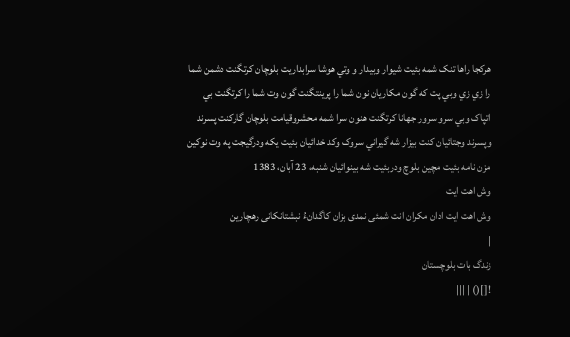هرکجا راها تنک شمه بئيت شيوار وبيدار و وتي هوشا سرابداريت بلوچان کرتگنت دشمن شما را زي زي وبي پت که گون مکاريان نون شما را پرينتگنت گون وت شما را کرتگنت بي اتپاک وبي سرو سرور جهانا کرتگنت هنون سرا شمه محشروقيامت بلوچان گارکنت پسرند وپسرند وجتائيان کنت بيزار شه گيراني سروک وکد خدائيان بئيت يکه ودرگيجت په وت نوکين مزن نامه بئيت مچين بلوچ ودربئيت شه بينوائيان شنبه، 23 آبان، 1383
وش اهت ايت
وش اهت ايت ادان مکران انت شمئی نمدی بزان کاگدانءُ نبشتانکانی رهچارين
|
زندگ بات بلوچستان
![]() | |||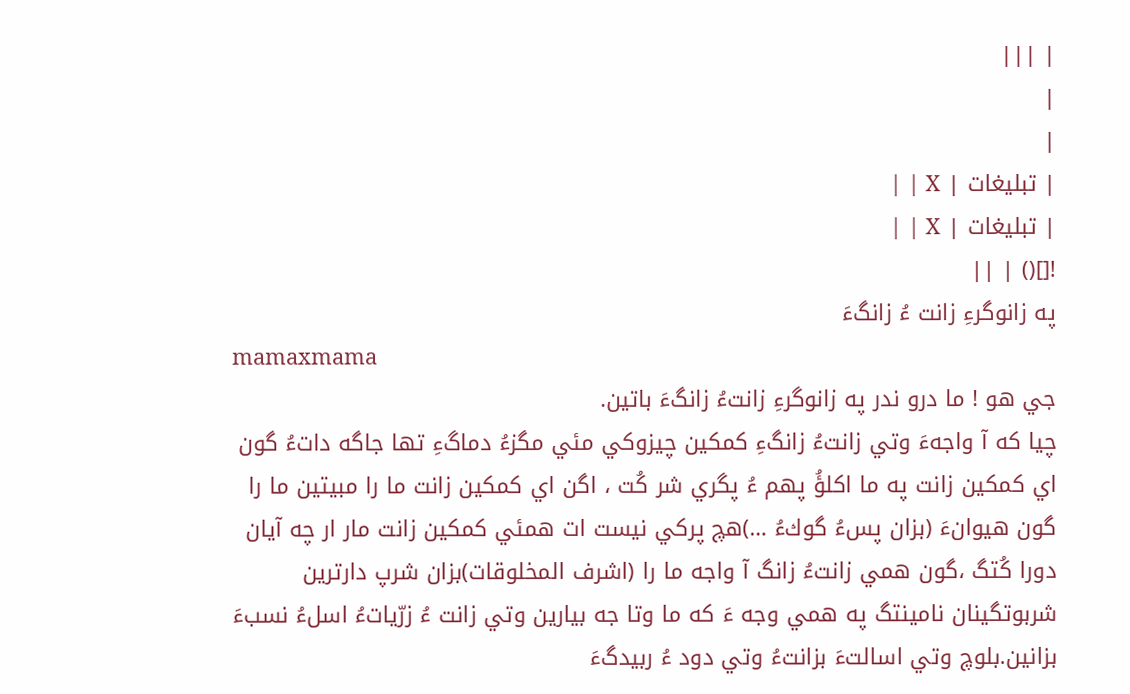| |||
|
|
| تبليغات | X | |
| تبليغات | X | |
![]() | ||
په زانوگرءِ زانت ءُ زانگءَ
mamaxmama
جي هو ! ما درو ندر په زانوگرءِ زانتءُ زانگءَ باتين.
چيا كه آ واجهءَ وتي زانتءُ زانگءِ كمكين چيزوكي مئي مگزءُ دماگءِ تها جاگه داتءُ گون اي كمكين زانت په ما اكلؤُ پهم ءُ پگري شر كُت ، اگن اي كمكين زانت ما را مبيتين ما را گون هيوانءَ (بزان پسءُ گوكءُ …)هچ پركي نيست ات همئي كمكين زانت مار ار چه آيان دورا كُتگ ،گون همي زانتءُ زانگ آ واجه ما را (اشرف المخلوقات)بزان شرپ دارترين شربوتگينان نامينتگ په همي وجه ءَ كه ما وتا جه بيارين وتي زانت ءُ زرّياتءُ اسلءُ نسبءَ بزانين.بلوچ وتي اسالتءَ بزانتءُ وتي دود ءُ ربيدگءَ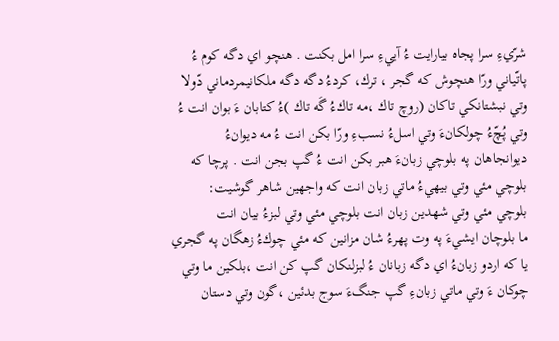شرّيءِ سرا پجاه بيارايت ءُ آييءِ سرا امل بكنت . هنچو اي دگه كوم ءُ پاتّياني ورّا هنچوش كه گجر ، ترك، كردءُ دگه دگه ملكانيمردماني دّولا وتي نبشتانكي تاكان (روچ تاك ،مه تاكءُ گَه تاك )ءُ كتابان ءَ بوان انت ءُ وتي پُچّءُ چولكانءَ وتي اسلءُ نسبءِ ورّا بكن انت ءُ مه ديوانءُ ديوانجاهان په بلوچي زبانءَ هبر بكن انت ءُ گپ بجن انت . پرچا كه بلوچي مئي وتي بيهيءُ ماتي زبان انت كه واجهين شاهر گوشيت:
بلوچي مئي وتي شهدين زبان انت بلوچي مئي وتي لبزءُ بيان انت
ما بلوچان ايشيءَ په وت پهرءُ شان مزانين كه مئي چوكءُ زهگان په گجري يا كه اردو زبانءُ اي دگه زبانان ءُ لبزلنكان گپ كن انت ،بلكين ما وتي چوكان ءَ وتي ماتي زبانءِ گپ جنگءَ سوج بدئين ،گون وتي دستان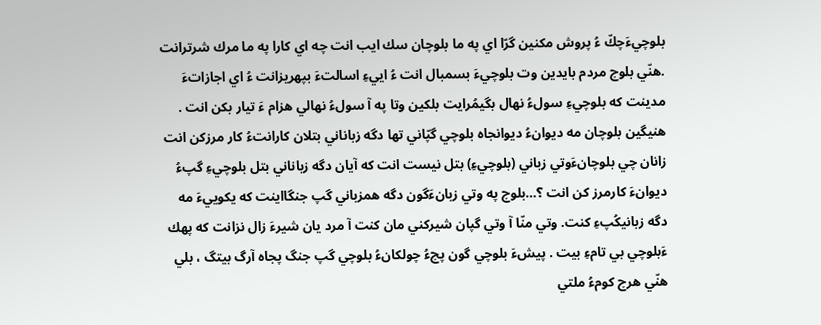بلوچيءَچكّ ءُ پروش مكنين گرّا اي په ما بلوچان سك ايب انت چه اي كارا په ما مرك شرترانت .هنّي بلوچ مردم بايدين وت بلوچيءَ بسمبال انت ءُ اييءِ اسالتءَ بپهريزانت ءُ اي اجازاتءَ مدينت كه بلوچيءِ سولءُ نهال بگيمُرايت بلكين وتا په آ سولءُ نهالي هزام ءَ تيار بكن انت .
هنيگين بلوچان مه ديوانءُ ديوانجاه بلوچي گپّاني تها دگه زباناني بتلان كارانتءُ كار مرزكن انت زانان چي بلوچانءَوتي زباني (بلوچيءِ) بتل نيست انت كه آيان دگه زباناني بتل بلوچيءِ گپءُ ديوانءَ كارمرز كن انت ؟…بلوچ په وتي زبانءَگون دگه همزباني گپ جنگااينت كه يكوييءَ مه دگه زبانيكُپءِ كنت. وتي منّا آ وتي گپان شيركني مان كنت آ مرد يان شيرءَ زال نزانت كه پهك ءَبلوچي بي تامءِ بيت . پيشءَ بلوچي گون پچءُ چولكانءُ بلوچي گپ جنگ پجاه آرگ بيتگ ، بلي هنّي هرچ كومءُ ملتي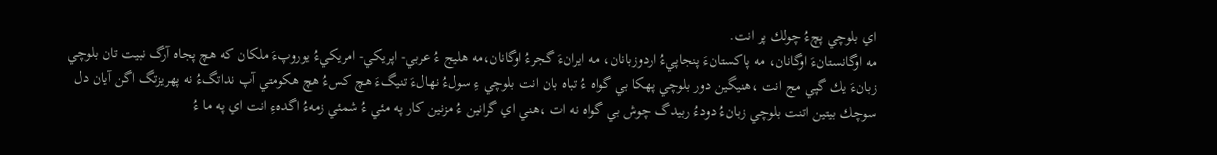اي بلوچي پچءُ چولك پر انت.
مه اوگانستانءَ اوگانان، مه پاكستانءَ پنجاپيءُ اردوزبانان، مه ايرانءَ گجرءُ اوگانان،مه هليج ءُ عربي- اپريكي- امريكيءُ يوروپءَ ملكان كه هچ پجاه آرگ نبيت تان بلوچي زبانءَ يك گپي مج انت ،هنيگين دور بلوچي پهكا بي گواه ءُ تباه بان انت بلوچي ءِ سولءُ نهالءَ تنيگءَ هچ كسءُ هچ هكومتي آپ نداتگءُ نه پهريزتگ اگن آيان دل سوچك بيتين اتنت بلوچي زبانءُ دودءُ ربيدگ چوش بي گواه نه ات ،هني اي گرانين ءُ مزنين كار په مئي ءُ شمئي زمهءُ اگدهءِ انت اي په ما ءُ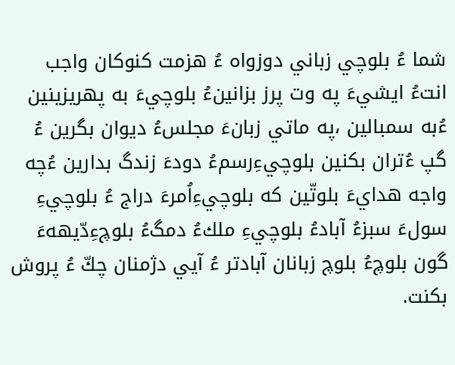شما ءُ بلوچي زباني دوزواه ءُ هزمت كنوكان واجب انتءُ ايشيءَ په وت پرز بزانينءُ بلوچيءَ به پهريزينين ءُبه سمبالين ،په ماتي زبانءَ مجلسءُ ديوان بگرين ءُ گپ ءُتران بكنين بلوچيءِرسمءُ دودءَ زندگ بدارين ءُچه واجه هدايءَ بلوتّين كه بلوچيءِاُمرءَ دراج ءُ بلوچيءِ سولءَ سبزءُ آبادءُ بلوچيءِ ملكءُ دمگءُ بلوچءِدّيههءَ گون بلوچءُ بلوچ زبانان آبادتر ءُ آيي دژمنان چكّ ءُ پروش بكنت.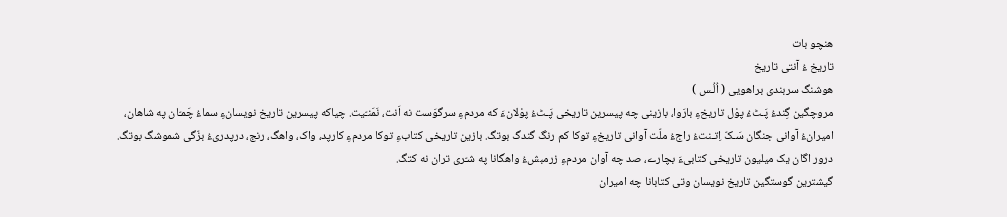هنچو بات
تاريخ ءُ آنتی تاريخ
هوشنگ سربندی براهويی ( اُلُـس )
مروچگين گِندءُ پَـٹءُ پوْل تاريخءِ بارَوا، بازينی چه پيسرين تاريخی پَـٹءُ پوْلانءَ که مردمءِ سرگوَست نه اَنت، نَمَنـّيت. چياکه پيسرين تاريخ نويسانءِ سماءُ چَمـّان په شاهان، اميرانءُ آوانی جنگان سَـکّ اِتـنتءُ راجءُ ملّت آوانی تاريخءِ توکا کم رنگ گندگ بوتگ. بازين تاريخی کتابءِ توکا مردمءِ کارپد، واک، واهگ، رنج، درپدریءُ بزّگی شموشگ بوتگ. درور اگان يک ميليون تاريخی کتابیءَ بچارے، صد چه آوان مردمءِ زرمبشءُ واهگانا په شـّری تران نه کتگ.
گيشترين گوستگين تاريخ نويسان وتی کتابانا چه اميران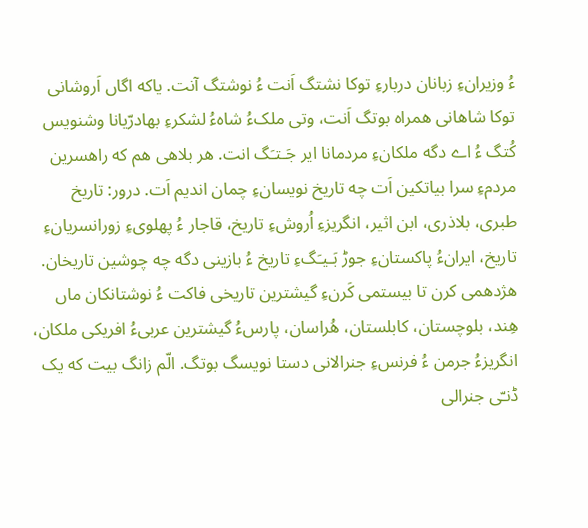ءُ وزيرانءِ زبانان دربارءِ توکا نشتگ اَنت ءُ نوشتگ آنت. ياکه اگاں اَروشانی توکا شاهانی همراه بوتگ اَنت، وتی ملکءُ شاهءُ لشکرءِ بهادرّیانا وشنويس کُتگ ءُ اے دگه ملکانءِ مردمانا اير جَـتـَگ انت. هر بلاهی هم که راهسرين مردمءِ سرا بياتکين اَت چه تاريخ نويسانءِ چمان انديم اَت. درور: تاريخ طبری، بلاذری، ابن اثير، انگريزءِ اُروشءِ تاريخ، قاجار ءُ پهلویءِ زورانسريانءِ تاريخ، ايرانءُ پاکستانءِ جوڑ بَـيـَگءِ تاريخ ءُ بازينی دگه چه چوشين تاريخان.
هژدهمی کرن تا بيستمی کَرنءِ گيشترين تاريخی فاکت ءُ نوشتانکان ماں هِند، بلوچستان، کابلستان، هُراسان، پارسءُ گيشترين عربیءُ افريکی ملکان، انگريزءُ جرمن ءُ فرنسءِ جنرالانی دستا نويسگ بوتگ. الّم زانگ بيت که يک ڈنـّی جنرالی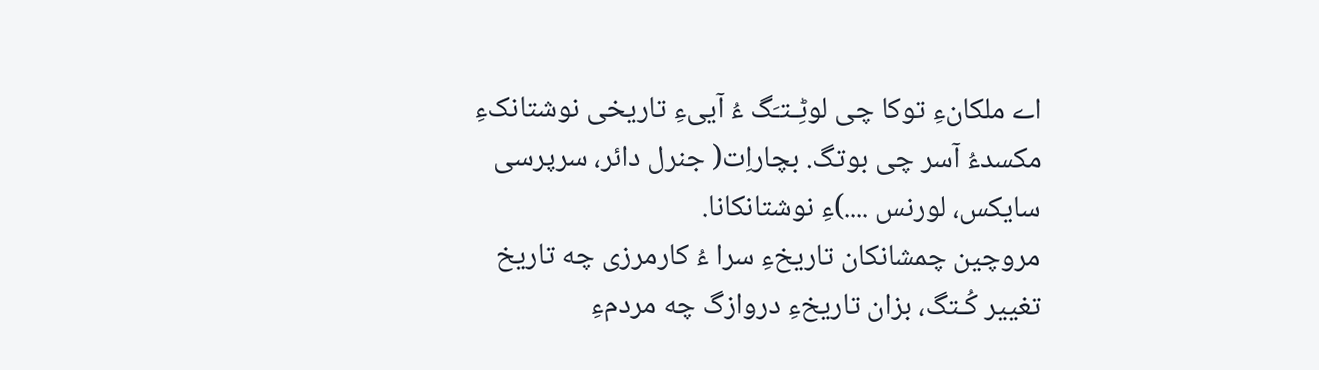اے ملکانءِ توکا چی لوٹِـتـَگ ءُ آيیءِ تاريخی نوشتانکءِ مکسدءُ آسر چی بوتگ. بچاراِت( جنرل دائر، سرپرسی سايکس، لورنس ....)ءِ نوشتانکانا.
مروچین چمشانکان تاريخءِ سرا ءُ کارمرزی چه تاريخ تغيير کُـتگ، بزان تاريخءِ دروازگ چه مردمءِ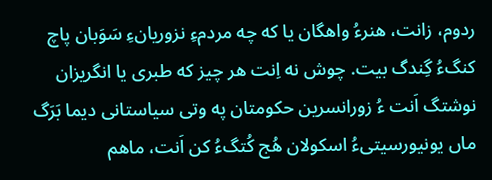ردوم، زانت، هنرءُ واهگان يا که چه مردمءِ نزوريانءِ سَوَبان پاچ کنگءُ گِندگ بيت. چوش نه اِنت هر چيز که طبری يا انگريزان نوشتگ اَنت ءُ زورانسرين حکومتان په وتی سياستانی ديما بَرَگ ماں يونيورسيتیءُ اسکولان هُج کُتگءُ کن اَنت، ماهم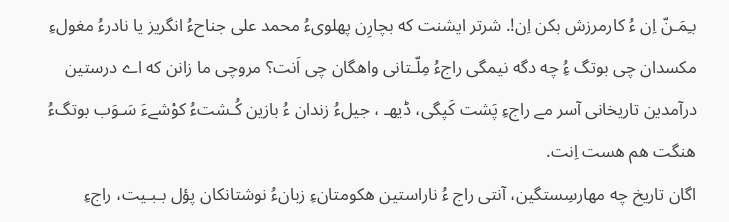بـِمَـنّ اِن ءُ کارمرزش بکن اِن!. شرتر ايشنت که بچارِن پهلویءُ محمد علی جناحءُ انگريز يا نادرءُ مغولءِ مکسدان چی بوتگ ءُِ چه دگه نيمگی راجءُ مِلّـتانی واهگان چی اَنت؟ مروچی ما زانن که اے درستين درآمدين تاريخانی آسر مے راجءِ پَشت کَپگی، ڈيهـ ، جيلءُ زندان ءُ بازين کُـشتءُ کوْشےءَ سَـوَب بوتگءُ هنگت هم هست اِنت.
اگان تاريخ چه مهارسِستگين، آنتی راج ءُ ناراستين هکومتانءِ زبانءُ نوشتانکان پؤل بـبـيت، راجءِ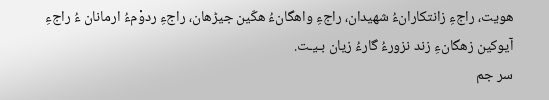هويت، راجءِ زانتکارانءُ شهيدان، راجءِ واهگانءُ هکّين جيڑهان، راجءِ ردوْمءُ ارمانان ءُ راجءِ آيوکين زهگانءِ زند نزورءُ گارءُ زيان بـيـت.
سر جم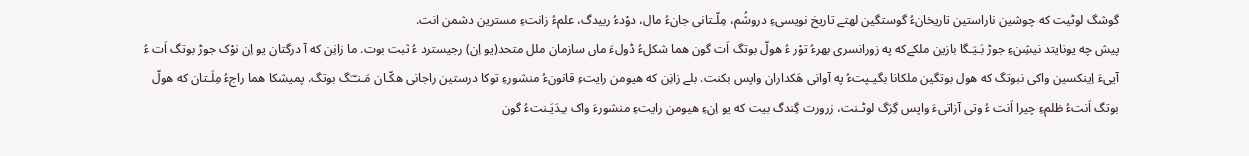گوشگ لوٹيت که چوشين ناراستين تاريخانءُ گوستگين لهتے تاريخ نويسیءِ دروشُم، مِلّـتانی جانءُ مال، دوْدءُ ربيدگ، علمءُ زانتءِ مسترين دشمن انت.
پيش چه يونايتد نيشِنءِ جوڑ بَـيَـگا بازين ملکےکه په زورانسری بهرءُ توْر ءُ هولّ بوتگ اَت گون هما شکلءُ ڈولءَ ماں سازمان ملل متحد(يو اِن) رجيسترد ءُ ثبت بوت. ما زانِن که آ درگتان يو اِن نوْک جوڑ بوتگ اَت ءُ آيیءَ اِينکسين واکی نبوتگ که هول بوتگين ملکانا بگيـپتءُ په آوانی هَکداران واپس بکنت. بلے زانِن که هيومن رايتءِ قانونءُ منشورءِ توکا درستين راجانی هکّـان مَـنـّـَگ بوتگ. پميشکا هما راجءُ مِلَـتان که هولّ بوتگ اَنتءُ ظلمءِ چيرا اَنت ءُ وتی آزاتیءَ واپس گِرَگ لوٹـنت، زرورت گِندگ بيت که يو اِنءِ هيومن رايتءِ منشورءَ واک بـِدَيَـنتءُ گون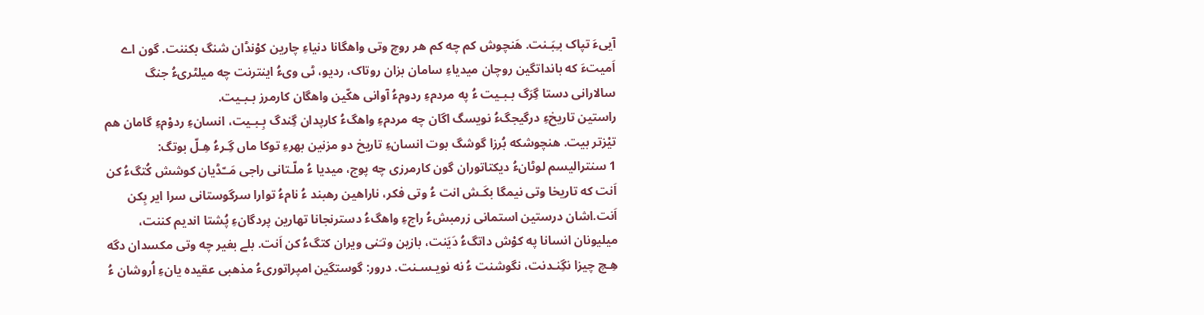آيیءَ تپاک بـِبَـنت. هَنچوش کم چه کم هر روچ وتی واهگانا دنياءِ چارين کوْنڈان شنگ بکننت. گون اے اَميتءَ که بانداتگين روچان ميدياءِ سامان بزان روتاک، رديو، ٹی ویءُ اينترنت چه ميلٹریءُ جنگ سالارانی دستا گِرَگ بـبـيت ءُ په مردمءِ ردومءُ آوانی هکّين واهگان کارمرز بـبـيت.
راستين تاريخءِ درگيجگءُ نويسگ اگان چه مردمءِ واهگءُ کارپدان گِندگ بِـبـيت، انسانءِ ردوْمءِ گامان هم تيْزتر بيت. هنچوشکه بُرزا گوشگ بوت انسانءِ تاريخ دو مزنين بهرءِ توکا ماں گِـرءُ هِـلّ بوتگ:
1 سنتراليسم لوٹانءُ ديکتاتوران گون کارمرزی چه پوج، ميديا ءُ ملّـتانی راجی مَــّڈيان کوشش کُتگءُ کن اَنت که تاريخا وتی نيمگا بکَـش انت ءُ وتی فکر، ناراهين رهبند ءُ نامءُ توارا سرگوستانی سرا اير بِکن اَنت.اشان درستين استمانی زرمبشءُ راجءِ واهگءُ دسترنجانا تهارين پردگانءِ پُشتا انديم کننت، ميليونان انسانا په کوْش داتگءُ دَيَنت، بازين وتـَنی ويران کتگءُ کن اَنت. بلے بغير چه وتی مکسدان دگه هِـچ چيزا نگِنـدنت، نگوشنت ءُ نه نويـسـنت. درور: گوستگين امپراتوریءُ مذهبی عقيده يانءِ اُروشان ءُ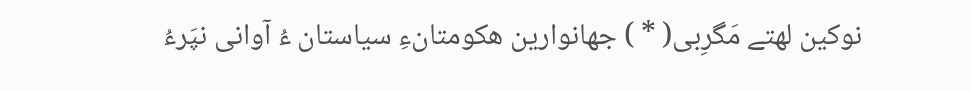نوکين لهتے مَگرِبی( * ) جهانوارين هکومتانءِ سياستان ءُ آوانی نپَرءُ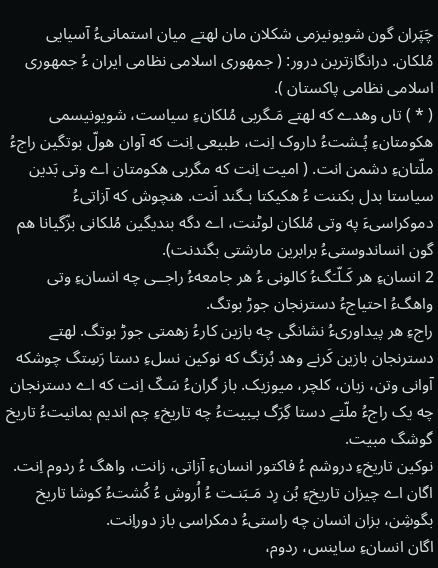چَپَران گون شويونيزمی شکلان مان لهتے ميان استمانیءُ آسيايی مُلکان. درانگازترين درور: ( جمهوری اسلامی نظامی ايران ءُ جمهوری اسلامی نظامی پاکستان ).
( * ) تاں وهدے که لهتے مَـگربی مُلکانءِ سياست، شويونيسمی هکومتانءِ پُـشتءُ داروک اِنت، طبيعی اِنت که آوان هولّ بوتگين راجءُ ملّتانءِ دشمن انت. ( اميت اِنت که مگربی هکومتان اے وتی بَدين سياستا بدل بکننت ءُ هکيکتا بـگند اَنت. هنچوش که آزاتیءُ دموکراسیءَ په وتی مُلکان لوٹنت، اے دگه بنديگين مُلکانی بزّگيانا هم گون انساندوستیءُ برابرین مارشتی بگندنت).
2 انسانءِ هر کَـلّـَگءُ کالونی ءُ هر جامعهءُ راجــی چه انسانءِ وتی واهگءُ احتياجءُ دسترنجان جوڑ بوتگ.
راجءِ هر پيداوریءُ نشانگی چه بازين کارءُ زهمتی جوڑ بوتگ. لهتے دسترنجان بازين کَرنے وهد بُرتگ که نوکين نسلءِ دستا رَسِتگ چوشکه آوانی وتن، زبان، کلچر، ميوزيک. باز گرانءُ سَـکّ اِنت که اے دسترنجان چه يک راجءُ ملّتے دستا گِرَگ بـِبيتءُ چه تاريخءِ چم انديم بمانيتءُ تاريخ گوشگ مبیت.
نوکين تاريخءِ دروشم ءُ فاکتور انسانءِ آزاتی، زانت، واهگ ءُ ردوم اِنت. اگان اے چيزان تاريخءِ بُن رِد مَـبَنـت ءُ اُروش ءُ کُشتءُ کوشا تاريخ بگوشِن، بزان انسان چه راستیءُ دمکراسی باز دوراِنت.
اگان انسانءِ ساينس، ردوم،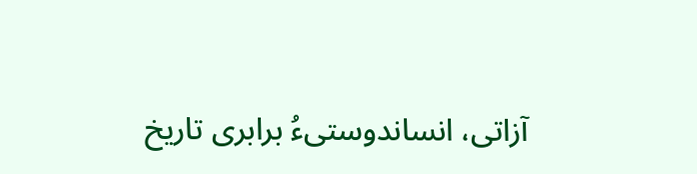آزاتی، انساندوستیءُ برابری تاريخ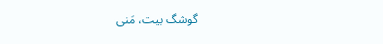گوشگ بيت، مَنی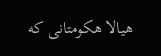هيالا هکومتانی که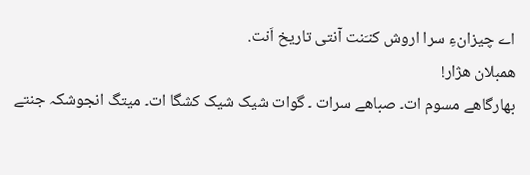اے چيزانءِ سرا اروش کنـَنت آنتی تاريخ اَنت.
همبلان هژار!
بھارگاھے مسوم ات۔ صباھے سرات ۔ گوات شیک شیک کشگا ات۔ میتگ انجوشکہ جنتے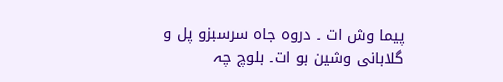پیما وش ات ۔ دروہ جاہ سرسبزو پل و گلابانی وشین بو ات۔ بلوچ چہ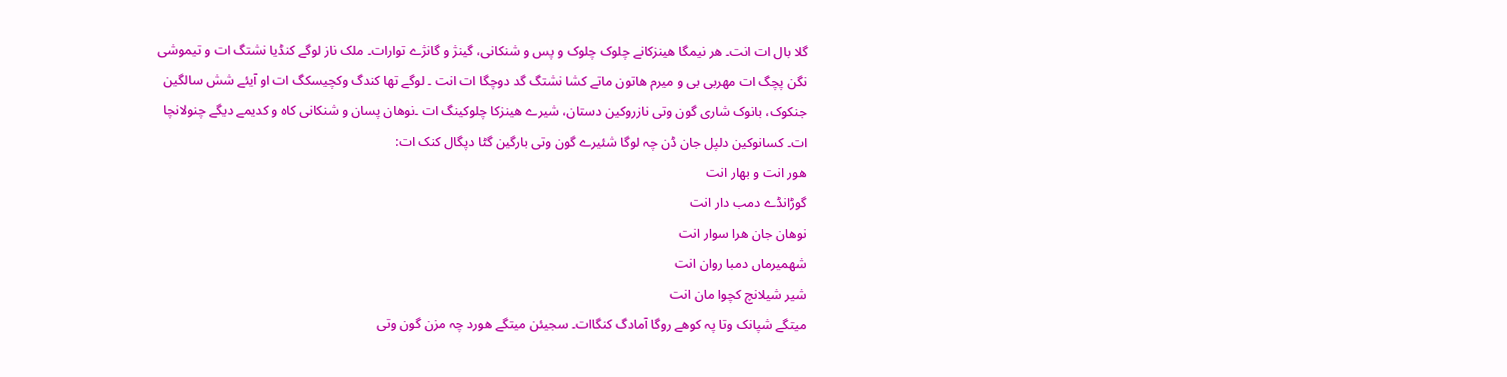گلا بال ات انت۔ ھر نیمگا ھینزکانے چلوک چلوک و پس و شنکانی، گینژ و گانژے توارات۔ ملک ناز لوگے کنڈیا نشتگ ات و تیموشی نگن پچگ ات مھربی بی و میرم ھاتون ماتے کشا نشتگ گد دوچگا ات انت ۔ لوگے تھا کندگ وکچیسکگ ات او آیئے شش سالگین جنکوک، بانوک شاری گون وتی نازروکین دستان، شیرے ھینزکا چلوکینگ ات ۔نوھان پسان و شنکانی کاہ و کدیمے دیگے چنولانچا ات۔ کسانوکین دلپل جان ڈن چہ لوگا شئیرے گون وتی بارگین گٹا دپگال کنک ات:
ھور انت و بھار انت
گوڑانڈے دمب دار انت
نوھان جان ھرا سوار انت
شھمیرماں دمبا روان انت
شیر شیلانچ کچوا مان انت
میتگے شپانک وتا پہ کوھے روگا آمادگ کنگاات۔ سجیئن میتگے ھورد چہ مزن گون وتی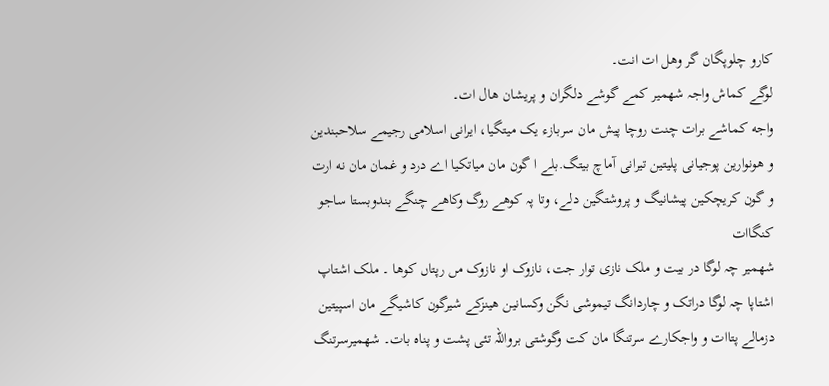کارو چلوپگان گر وھل ات انت۔
لوگے کماش واجہ شھمیر کمے گوشے دلگران و پریشان ھال ات۔
واجه کماشے برات چنت روچا پیش مان سربازء یک میتگیا، ایرانی اسلامی رجیمے سلاحبندین و هونوارین پوجیانی پلیتین تیرانی آماچ بیتگ.بلے ا گون مان میاتکیا اے درد و غمان مان نه ارت و گون کریچکین پیشانیگ و پروشتگین دلے، وتا پہ کوھے روگ وکاھے چنگے بندوبستا ساجو کنگاات
شھمیر چہ لوگا در بیت و ملک نازی توار جت، نازوک او نازوک مں رپتاں کوھا ۔ ملک اشتاپ اشتاپا چہ لوگا دراتک و چاردانگ تیموشی نگن وکسانین ھینزکے شیرگون کاشیگے مان اسپیتین دزمالے پتاات و واجکارے سرتنگا مان کت وگوشتی برواللہ تئی پشت و پناہ بات۔ شھمیرسرتنگ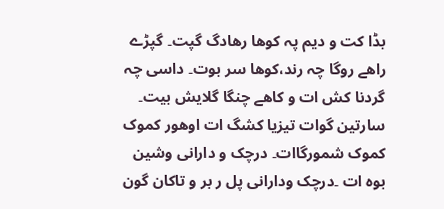بڈا کت و دیم پہ کوھا رھادگ گپت۔ گپڑے راھے روگا چہ رند،کوھا سر بوت۔ داسی چہ گردنا کش ات و کاھے چنگا گلایش بیت۔ سارتین گوات تیزیا کشگ ات اوھور کموک کموک شمورگاات۔ درچک و دارانی وشین بوہ ات ۔درچک ودارانی پل ر بر و تاکان گون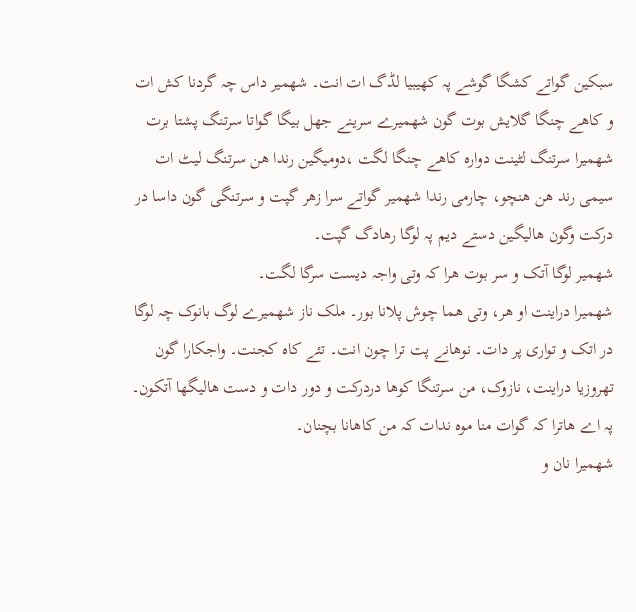سبکین گواتے کشگا گوشے پہ کھیبیا لڈگ ات انت۔ شھمیر داس چہ گردنا کش ات و کاھے چنگا گلایش بوت گون شھمیرے سرینے جھل بیگا گواتا سرتنگ پشتا برت شھمیرا سرتنگ لٹینت دوارہ کاھے چنگا لگت ،دومیگین رندا ھن سرتنگ لیٹ ات سیمی رند ھن ھنچو، چارمی رندا شھمیر گواتے سرا زھر گپت و سرتنگی گون داسا در درکت وگون ھالیگین دستے دیم پہ لوگا رھادگ گپت۔
شھمیر لوگا آتک و سر بوت ھرا کہ وتی واجہ دیست سرگا لگت۔
شھمیرا دراینت او ھر، وتی ھما چوش پلانا بور۔ ملک ناز شھمیرے لوگ بانوک چہ لوگا در اتک و تواری پر دات۔ نوھانے پت ترا چون انت۔ تئے کاہ کجنت۔ واجکارا گون تھروزیا دراینت، نازوک، من سرتنگا کوھا دردرکت و دور دات و دست ھالیگھا آتکون۔ پہ اے ھاترا کہ گوات منا موہ ندات کہ من کاھانا بچنان۔
شهمیرا نان و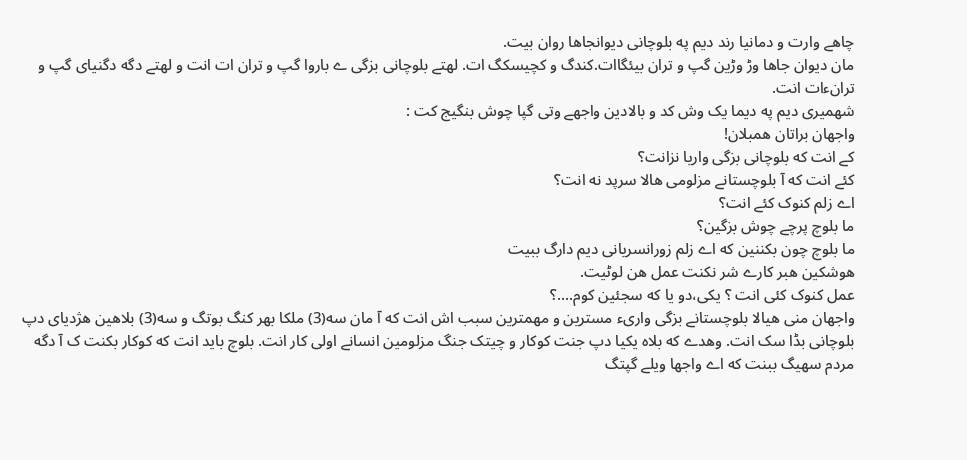چاهے وارت و دمانیا رند دیم په بلوچانی دیوانجاها روان بیت.
مان دیوان جاها وڑ وڑین گپ و تران بیئگاات.کندگ و کچیسکگ ات. لهتے بلوچانی بزگی ے باروا گپ و تران ات انت و لهتے دگه دگنیای گپ و ترانءات انت.
شهمیری دیم په دیما یک وش کد و بالادین واجهے وتی گپا چوش بنگیج کت :
واجهان براتان همبلان!
کے انت که بلوچانی بزگی واریا نزانت؟
کئے انت که آ بلوچستانے مزلومی هالا سرپد نه انت؟
اے زلم کنوک کئے انت؟
ما بلوچ پرچے چوش بزگین؟
ما بلوچ چون بکننین که اے زلم زورانسریانی دیم دارگ ببیت
هوشکین هبر کارے شر نکنت عمل هن لوٹیت.
عمل کنوک کئی انت ؟ یکی،دو یا که سجئین کوم....؟
واجهان منی هیالا بلوچستانے بزگی واریء مسترین و مهمترین سبب اش انت که آ مان سه(3) ملکا بهر کنگ بوتگ و سه(3) بلاهین هژدیای دپ بلوچانی بڈا سک انت. وهدے که بلاه یکیا دپ جنت کوکار و چیتک جنگ مزلومین انسانے اولی کار انت. بلوچ باید انت که کوکار بکنت ک آ دگه مردم سهیگ ببنت که اے واجها ویلے گپتگ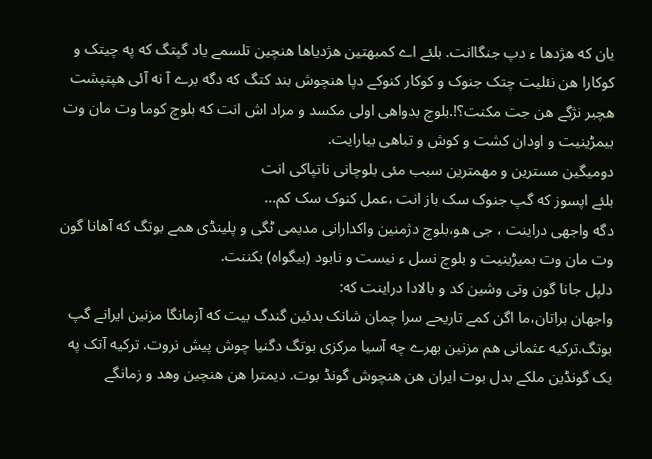یان که هژدها ء دپ جنگاانت. بلئے اے کمبهتین هژدیاها هنچین تلسمے یاد گپتگ که په چیتک و کوکارا هن نئلیت چتک جنوک و کوکار کنوکے دپا هنچوش بند کتگ که دگه برے آ نه آئی هپتپشت هچبر نژگے هن جت مکنت؟!.بلوچ بدواهی اولی مکسد و مراد اش انت که بلوچ کوما وت مان وت بیمڑینیت و اودان کشت و کوش و تباهی بیارایت.
دومیگین مسترین و مهمترین سبب مئی بلوچانی ناتپاکی انت
بلئے اپسوز که گپ جنوک سک باز انت ،عمل کنوک سک کم...
دگه واجهی دراینت ، جی هو،بلوچ دژمنین واکدارانی مدیمی ٹگی و پلینڈی همے بوتگ که آهانا گون وت مان وت بمیڑینیت و بلوچ نسل ء نیست و نابود (بیگواه) بکننت.
دلپل جانا گون وتی وشین کد و بالادا دراینت که:
واجهان براتان،ما اگن کمے تاریحے سرا چمان شانک بدئین گندگ بیت که آزمانگا مزنین ایرانے گپ بوتگ.ترکیه عثمانی هم مزنین بهرے چه آسیا مرکزی بوتگ دگنیا چوش پیش نروت. ترکیه آتک په یک گونڈین ملکے بدل بوت ایران هن هنچوش گونڈ بوت. دیمترا هن هنچین وهد و زمانگے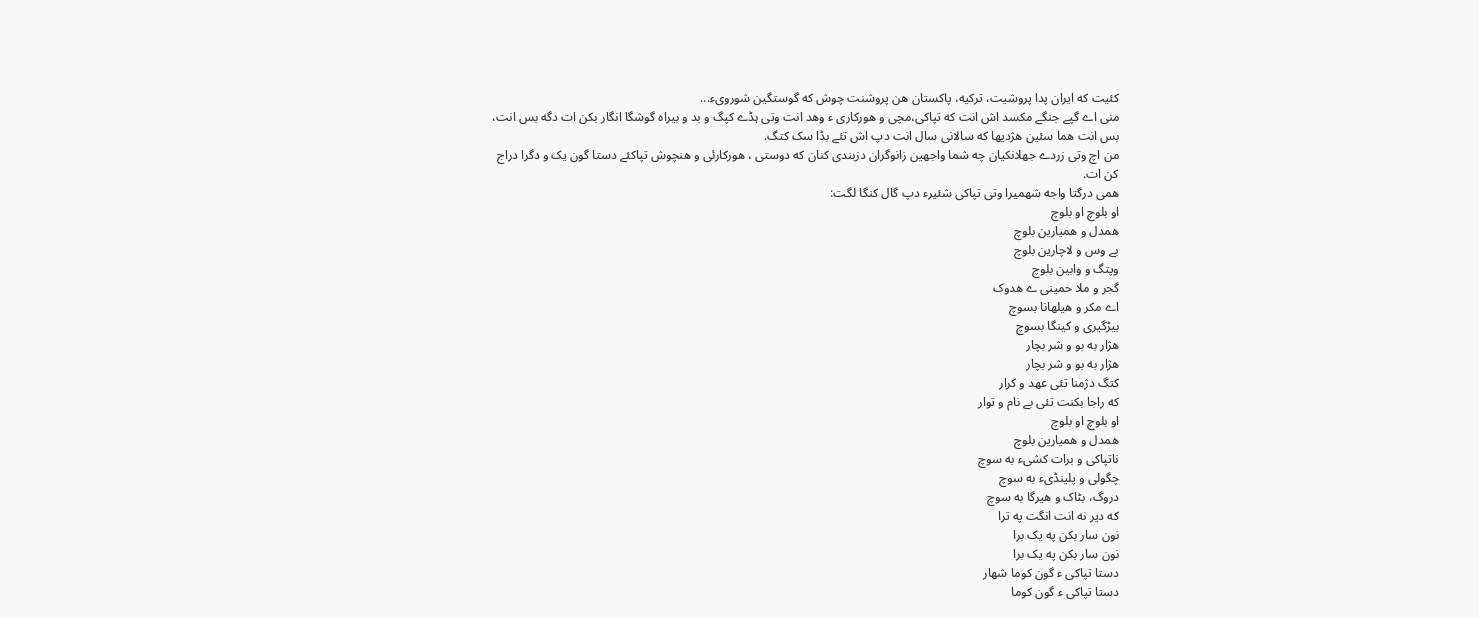کئیت که ایران پدا پروشیت، ترکیه، پاکستان هن پروشنت چوش که گوستگین شورویء...
منی اے گپے جنگے مکسد اش انت که تپاکی،مچی و هورکاری ء وهد انت وتی ہڈے کپگ و بد و بیراه گوشگا انگار بکن ات دگه بس انت،
بس انت هما سئین هژدیها که سالانی سال انت دپ اش تئے بڈا سک کتگ.
من اچ وتی زردے جهلانکیان چه شما واجهین زانوگران دزبندی کنان که دوستی ، هورکارئی و هنچوش تپاکئے دستا گون یک و دگرا دراج کن ات.
همی درگتا واجه شهمیرا وتی تپاکی شئیرء دپ گال کنگا لگت:
او بلوچ او بلوچ
همدل و همیارین بلوچ
بے وس و لاچارین بلوچ
وپتگ و وابین بلوچ
گجر و ملا حمینی ے هدوک
اے مکر و هیلهانا بسوچ
بیڑگیری و کینگا بسوچ
هژار به بو و شر بچار
هژار به بو و شر بچار
کتگ دژمنا تئی عهد و کرار
که راجا بکنت تئی بے نام و توار
او بلوچ او بلوچ
همدل و همیارین بلوچ
ناتپاکی و برات کشیء به سوچ
چگولی و پلینڈیء به سوچ
دروگ، بٹاک و هیرگا به سوچ
که دیر نه انت انگت په ترا
نون سار بکن په یک برا
نون سار بکن په یک برا
دستا تپاکی ء گون کوما شهار
دستا تپاکی ء گون کوما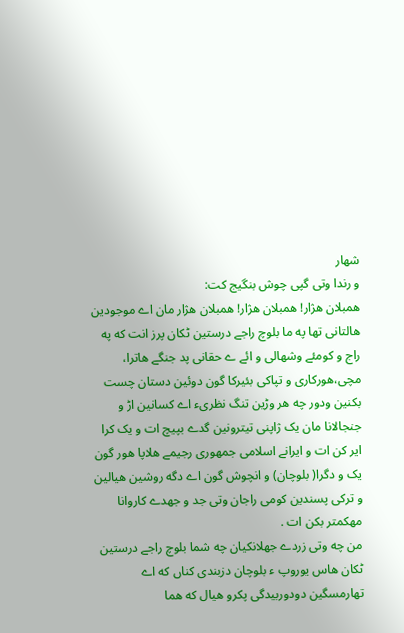شهار
و رندا وتی گپی چوش بنگیج کت:
همبلان هژار! همبلان هژار! همبلان هژار مان اے موجودین هالتانی تها په ما بلوچ راجے درستین ٹکان پرز انت که په راج و کومئے وشهالی و ائے ے حقانی پد جنگے هاترا، مچی،هورکاری و تپاکی بئیرکا گون دوئین دستان چست بکنین ودور چه هر وڑین تنگ نظریء اے کسانین اڑ و جنجالانا مان یک ژاپنی تیترونین گدے بپیچ ات و یک کرا ایر کن ات و ایرانے اسلامی جمهوری رجیمے هلاپا هور گون یک و دگرا( بلوچان) و انچوش گون اے دگه روشین هیالین و ترکی پسندین کومی راجان وتی جد و جهدے کاروانا مهکمتر بکن ات .
من چه وتی زردے جهلانکیان چه شما بلوچ راجے درستین ٹکان هاس یوروپ ء بلوچان دزبندی کناں که اے تھارمسگین دودوربیدگی پکرو ھیال که هما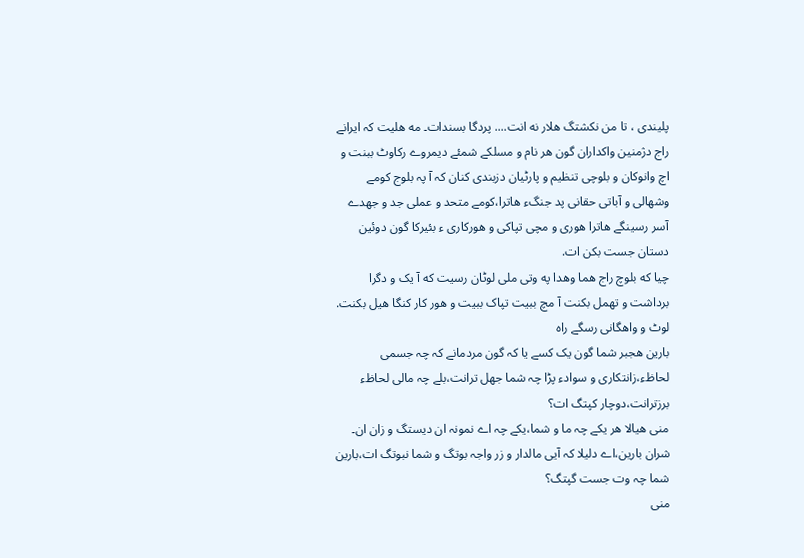پلیندی ، تا من نکشتگ هلار نه انت.... پردگا بسندات۔ مه هلیت کہ ایرانے راج دژمنین واکداران گون ھر نام و مسلکے شمئے دیمروے رکاوٹ ببنت و اچ وانوکان و بلوچی تنظیم و پارٹیان دزبندی کنان کہ آ پہ بلوج کومے وشهالی و آباتی حقانی پد جنگء هاترا،کومے متحد و عملی جد و جھدے آسر رسینگے هاترا هوری و مچی تپاکی و هورکاری ء بئیرکا گون دوئین دستان جست بکن ات.
چیا که بلوچ راج هما وهدا په وتی ملی لوٹان رسیت که آ یک و دگرا برداشت و تهمل بکنت آ مچ ببیت تپاک ببیت و هور کار کنگا هیل بکنت.
لوٹ و واھگانی رسگے راہ
بارین ھجبر شما گون یک کسے یا کہ گون مردمانے کہ چہ جسمی لحاظء،زانتکاری و سوادء پڑا چہ شما جھل ترانت،بلے چہ مالی لحاظء برزترانت،دوچار کپتگ ات؟
منی ھیالا ھر یکے چہ ما و شما،یکے چہ اے نمونہ ان دیستگ و زان ان۔
شران بارین،اے دلیلا کہ آیی مالدار و زر واجہ بوتگ و شما نبوتگ ات،بارین شما چہ وت جست گپتگ؟
منی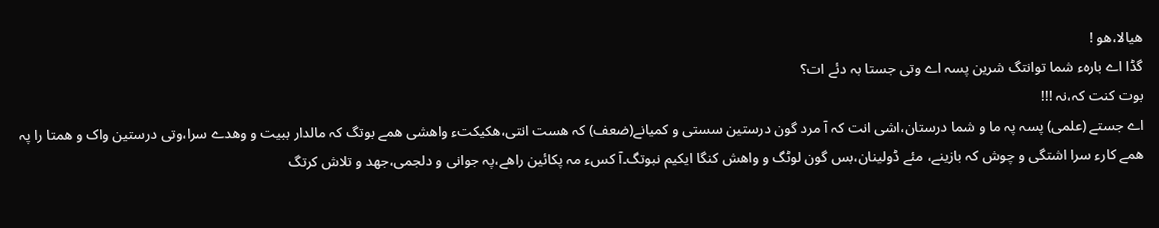ھیالا،ھو !
گڈا اے بارہء شما توانتگ شرین پسہ اے وتی جستا بہ دئے ات؟
بوت کنت کہ،نہ !!!
اے جستے (علمی) پسہ پہ ما و شما درستان،اشی انت کہ آ مرد گون درستین سستی و کمیانے(ضعف) کہ ھست انتی،ھکیکتء واھشی ھمے بوتگ کہ مالدار ببیت و وھدے سرا،وتی درستین واک و ھمتا را پہ ھمے کارء سرا اشتگی و چوش کہ بازینے، مئے ڈولینان،بس گون لوٹگ و واھش کنگا ایکیم نبوتگ۔آ کسء مہ پکائین راھے،پہ جوانی و دلجمی،جھد و تلاش کرتگ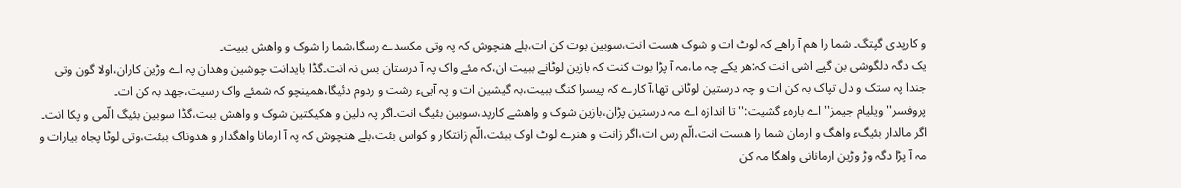و کارپدی گپتگ۔ شما را ھم آ راھے کہ لوٹ ات و شوک ھست انت،سوبین بوت کن ات،بلے ھنچوش کہ پہ وتی مکسدے رسگا،شما را شوک و واھش ببیت۔
یک دگہ دلگوشی بن گپے اشی انت کہ:ھر یکے چہ ما،مہ آ پڑا بوت کنت کہ بازین لوٹانے ببیت ان،کہ مئے واک پہ آ درستان بس نہ انت۔گڈا بایدانت چوشین وھدان پہ اے وڑین کاران،اولا گون وتی جندا پہ ستک و دل تپاک بہ کن ات و چہ درستین لوٹانی تھا،آ کارے کہ پیسرا کنگ ببیت،بہ گیشین ات و پہ آییء رشت و ردوم دئیگا،ھمینچو کہ شمئے واک رسیت،جھد بہ کن ات۔
پروفسر''ویلیام جیمز'' اے بارہء گشیت:'' تا اندازہ اے مہ درستین پڑان،بازین شوک و واھشے کارپد،سوبین بئیگ انت۔اگر پہ دلین و ھکیکتین شوک و واھش ببت،گڈا سوبین بئیگ الّمی و پکا انت۔ اگر مالدار بئیگء واھگ و ارمان شما را ھست انت،الّم رس ات،اگر زانت و ھنرے لوٹ اوک ببئت،الّم زانتکار و کواس بئت،بلے ھنچوش کہ پہ آ ارمانا واھگدار و ھدوناک ببئت،وتی لوٹا پجاہ بیارات و مہ آ پڑا دگہ وڑ وڑین ارمانانی واھگا مہ کن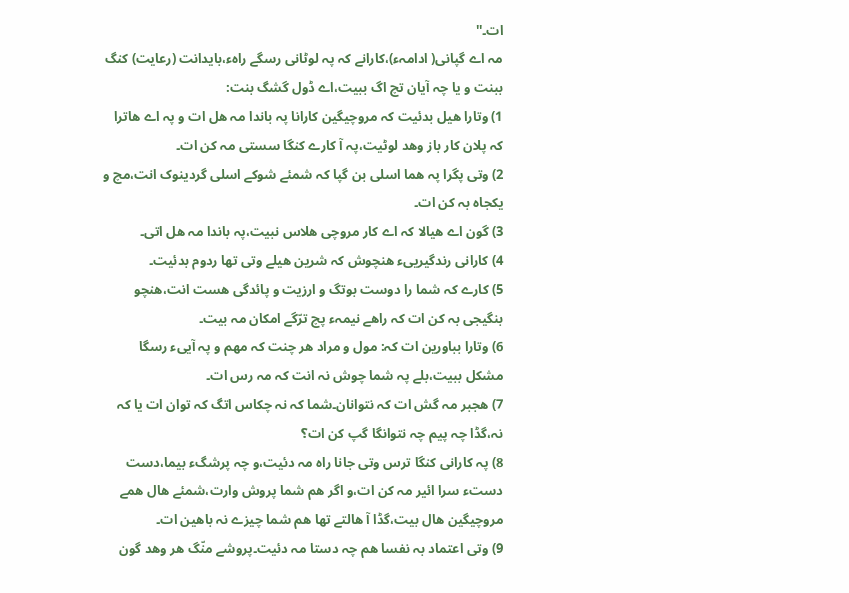ات۔''
مہ اے گپانی( ادامہء)،کارانے کہ پہ لوٹانی رسگے راہء،بایدانت (رعایت) کنگ ببنت و یا چہ آیان تچ اگ ببیت،اے ڈول گشگ بنت:
1) وتارا ھیل بدئیت کہ مروچیگین کارانا پہ باندا مہ ھل ات و پہ اے ھاترا کہ پلان کار باز وھد لوٹیت،پہ آ کارے کنگا سستی مہ کن ات۔
2) وتی پگرا پہ ھما اسلی بن گپا کہ شمئے شوکے اسلی گردینوک انت،مچ و یکجاہ بہ کن ات۔
3) گون اے ھیالا کہ اے کار مروچی ھلاس نبیت،پہ باندا مہ ھل اتی۔
4) کارانی رندگیرییء ھنچوش کہ شرین ھیلے وتی تھا ردوم بدئیت۔
5) کارے کہ شما را دوست بوتگ و ارزیت و پائدگی ھست انت،ھنچو بنگیجی بہ کن ات کہ راھے نیمہء پچ ترّگے امکان مہ بیت۔
6) وتارا بباورین ات کہ: مول و مراد ھر چنت کہ مھم و پہ آییء رسگا مشکل ببیت،بلے پہ شما چوش نہ انت کہ مہ رس ات۔
7) ھجبر مہ گش ات کہ نتوانان۔شما کہ نہ چکاس اتگ کہ توان ات یا کہ نہ،گڈا چہ پیم چہ نتوانگا گپ کن ات؟
8) پہ کارانی کنگا ترس وتی جانا راہ مہ دئیت،و چہ پرشگء بیما،دست دستء سرا ائیر مہ کن ات،و اگر ھم شما پروش وارت،شمئے ھال ھمے مروچیگین ھال بیت،گڈا آ ھالتے تھا ھم شما چیزے نہ باھین ات۔
9) وتی اعتماد بہ نفسا ھم چہ دستا مہ دئیت۔پروشے منّگ ھر وھد گون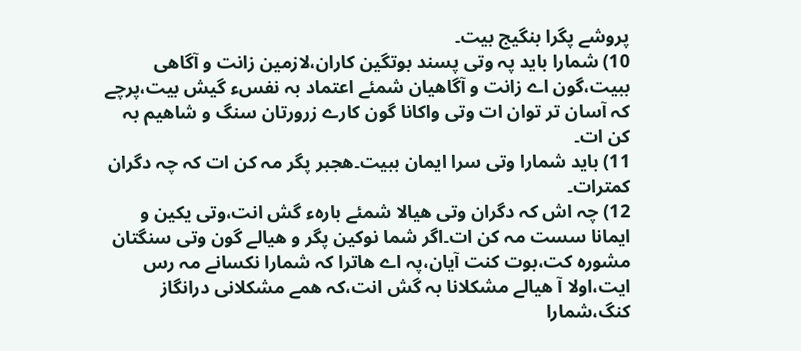پروشے پگرا بنگیج بیت۔
10) شمارا باید پہ وتی پسند بوتگین کاران،لازمین زانت و آگاھی ببیت،گون اے زانت و آگاھیان شمئے اعتماد بہ نفسء گیش بیت،پرچے کہ آسان تر توان ات وتی واکانا گون کارے زرورتان سنگ و شاھیم بہ کن ات۔
11) باید شمارا وتی سرا ایمان ببیت۔ھجبر پگر مہ کن ات کہ چہ دگران کمترات۔
12) چہ اش کہ دگران وتی ھیالا شمئے بارہء گش انت،وتی یکین و ایمانا سست مہ کن ات۔اگر شما نوکین پگر و ھیالے گون وتی سنگتان مشورہ کت،بوت کنت آیان،پہ اے ھاترا کہ شمارا نکسانے مہ رس ایت،اولا آ ھیالے مشکلانا بہ گش انت،کہ ھمے مشکلانی درانگاز کنگ،شمارا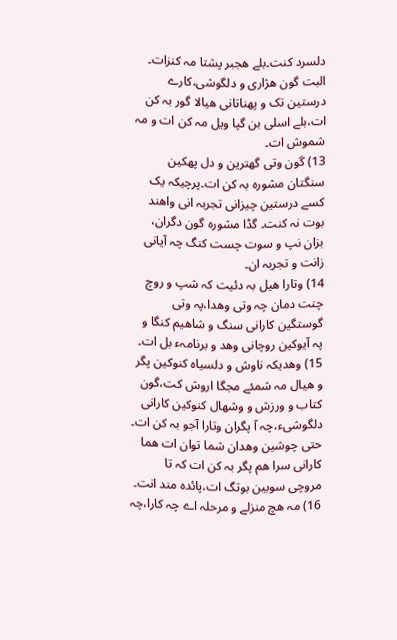دلسرد کنت۔بلے ھجبر پشتا مہ کنزات۔ البت گون ھژاری و دلگوشی،کارے درستین تک و پھناتانی ھیالا گور بہ کن ات،بلے اسلی بن گپا ویل مہ کن ات و مہ شموش ات۔
13) گون وتی گھترین و دل پھکین سنگتان مشورہ بہ کن ات۔پرچیکہ یک کسے درستین چیزانی تجربہ انی واھند بوت نہ کنت۔ گڈا مشورہ گون دگران، بزان نپ و سوت چست کنگ چہ آیانی زانت و تجربہ ان۔
14) وتارا ھیل بہ دئیت کہ شپ و روچ چنت دمان چہ وتی وھدا،پہ وتی گوستگین کارانی سنگ و شاھیم کنگا و پہ آیوکین روچانی وھد و برنامہء بل ات۔
15) وھدیکہ ناوش و دلسیاہ کنوکین پگر و ھیال مہ شمئے مجگا اروش کت،گون کتاب و ورزش و وشھال کنوکین کارانی دلگوشیء،چہ آ پگران وتارا آجو بہ کن ات۔ حتی چوشین وھدان شما توان ات ھما کارانی سرا ھم پگر بہ کن ات کہ تا مروچی سوبین بوتگ ات،پائدہ مند انت۔
16) مہ ھچ منزلے و مرحلہ اے چہ کارا،چہ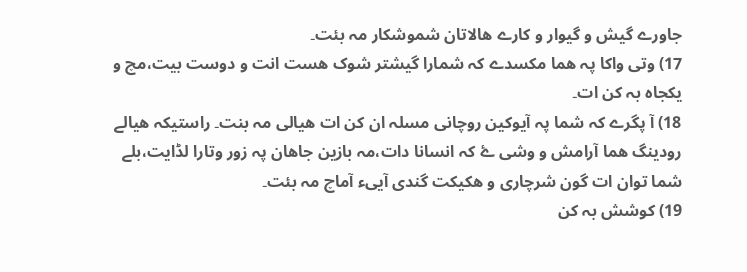جاورے گیش و گیوار و کارے ھالاتان شموشکار مہ بئت۔
17) وتی واکا پہ ھما مکسدے کہ شمارا گیشتر شوک ھست انت و دوست بیت،مچ و یکجاہ بہ کن ات۔
18) آ پگرے کہ شما پہ آیوکین روچانی مسلہ ان کن ات ھیالی مہ بنت۔ راستیکہ ھیالے رودینگ ھما آرامش و وشی ۓ کہ انسانا دات،مہ بازین جاھان پہ زور وتارا لڈایت،بلے شما توان ات گون شرچاری و ھکیکت گندی آییء آماچ مہ بئت۔
19) کوشش بہ کن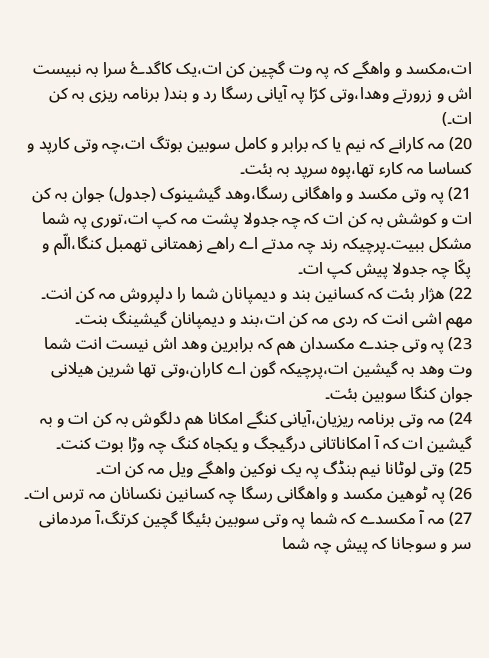ات،مکسد و واھگے کہ پہ وت گچین کن ات،یک کاگدۓ سرا بہ نبیست اش و زرورتے وھدا،وتی کرّا پہ آیانی رسگا رد و بند( برنامہ ریزی بہ کن ات۔)
20) مہ کارانے کہ نیم یا کہ برابر و کامل سوبین بوتگ ات،چہ وتی کارپد و کساسا مہ کارء تھا،پوہ سرپد بہ بئت۔
21) پہ وتی مکسد و واھگانی رسگا،وھد گیشینوک (جدول) جوان بہ کن ات و کوشش بہ کن ات کہ چہ جدولا پشت مہ کپ ات،توری پہ شما مشکل ببیت۔پرچیکہ رند چہ مدتے اے راھے زھمتانی تھمبل کنگا،الّم و پکّا چہ جدولا پیش کپ ات۔
22) ھژار بئت کہ کسانین بند و دیمپانان شما را دلپروش مہ کن انت۔ مھم اشی انت کہ ردی مہ کن ات،بند و دیمپانان گیشینگ بنت۔
23) پہ وتی جندے مکسدان ھم کہ برابرین وھد اش نیست انت شما وت وھد بہ گیشین ات،پرچیکہ گون اے کاران،وتی تھا شرین ھیلانی جوان کنگا سوبین بئت۔
24) مہ وتی برنامہ ریزیان،آیانی کنگے امکانا ھم دلگوش بہ کن ات و بہ گیشین ات کہ آ امکاناتانی درگیجگ و یکجاہ کنگ چہ وڑا بوت کنت۔
25) وتی لوٹانا نیم بنڈگ پہ یک نوکین واھگے ویل مہ کن ات۔
26) پہ ٹوھین مکسد و واھگانی رسگا چہ کسانین نکسانان مہ ترس ات۔
27) مہ آ مکسدے کہ شما پہ وتی سوبین بئیگا گچین کرتگ،آ مردمانی سر و سوجانا کہ پیش چہ شما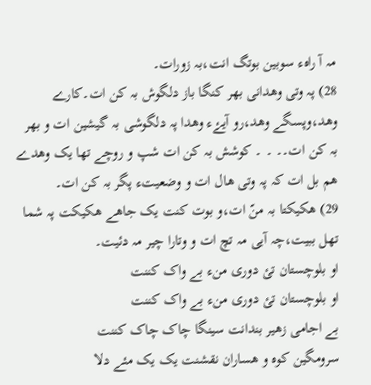مہ آ راہء سوبین بوتگ انت،بہ زورات۔
28) پہ وتی وھدانی بھر کنگا باز دلگوش بہ کن ات۔کارے وھد،وپسگے وھد،رو آیۓء وھدا پہ دلگوشی بہ گیشین ات و بھر بہ کن ات۔۔ ۔ ۔ کوشش بہ کن ات شپ و روچے تھا یک وھدے ھم بل ات کہ پہ وتی ھال ات و وضعیتء پگر بہ کن ات۔
29) ھکیکتا بہ منّ ات،و بوت کنت یک جاھے ھکیکت پہ شما تھل ببیت،چہ آیی مہ تچ ات و وتارا چیر مہ دئیت۔
او بلوچستان تئ دوری منء بے واک کننت
او بلوچستان تئ دوری منء بے واک کننت
بے اجامی زھیر بندانت سینگا چاک چاک کننت
سرومگین کوہ و ھساران نقشنت یک یک مئے دلا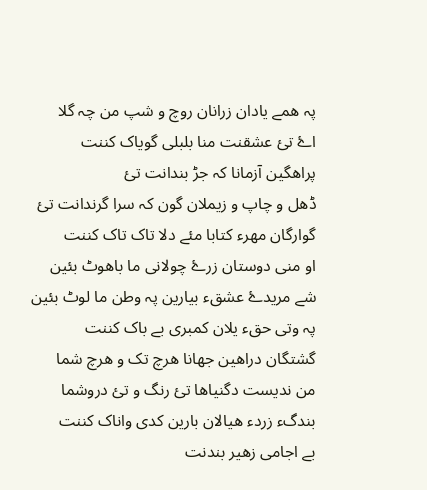پہ ھمے یادان زرانان روچ و شپ من چہ گلا
اۓ تئ عشقنت منا بلبلی گویاک کننت
پراھگین آزمانا کہ جڑ بندانت تئ
ڈھل و چاپ و زیملان گون کہ سرا گرندانت تئ
گوارگان مھرء کتابا مئے دلا تاک تاک کننت
او منی دوستان زرۓ چولانی ما باھوٹ بئین
شے مریدۓ عشقء بیارین پہ وطن ما لوٹ بئین
پہ وتی حقء یلان کمبری بے باک کننت
گشتگان دراھین جھانا ھرچ تک و ھرچ شما
من ندیست دگنیاھا تئ رنگ و تئ دروشما
بندگء زردء ھیالان بارین کدی واناک کننت
بے اجامی زھیر بندنت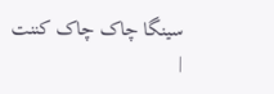سینگا چاک چاک کننت
|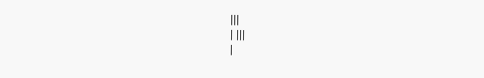|||
| |||
|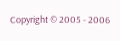Copyright © 2005 - 2006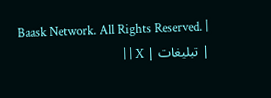Baask Network. All Rights Reserved. |
| تبليغات | X | |